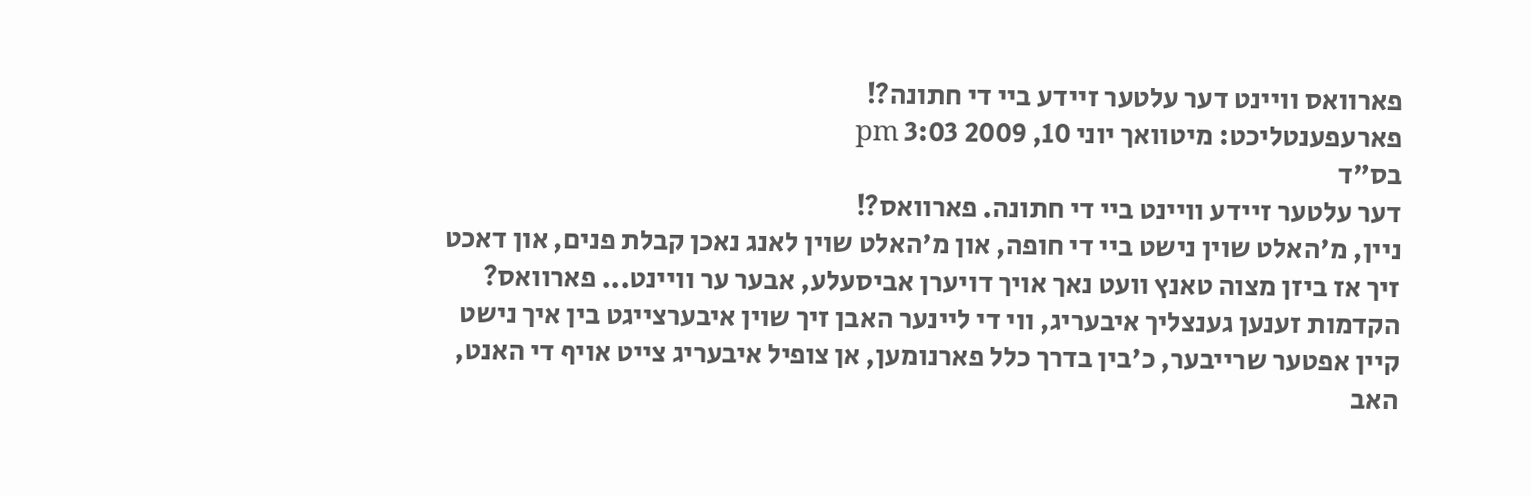פארוואס וויינט דער עלטער זיידע ביי די חתונה?!
פארעפענטליכט: מיטוואך יוני 10, 2009 3:03 pm
בס"ד
דער עלטער זיידע וויינט ביי די חתונה. פארוואס?!
ניין, מ'האלט שוין נישט ביי די חופה, און מ'האלט שוין לאנג נאכן קבלת פנים, און דאכט זיך אז ביזן מצוה טאנץ וועט נאך אויך דויערן אביסעלע, אבער ער וויינט... פארוואס?
הקדמות זענען גענצליך איבעריג, ווי די ליינער האבן זיך שוין איבערצייגט בין איך נישט קיין אפטער שרייבער, כ'בין בדרך כלל פארנומען, אן צופיל איבעריג צייט אויף די האנט, האב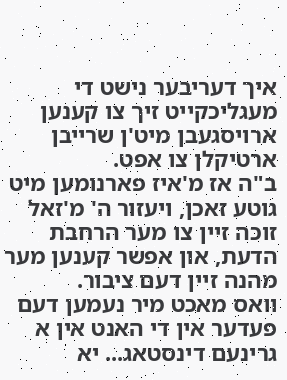איך דעריבער נישט די מעגליכקייט זיך צו קענען ארויסגעבן מיט'ן שרייבן ארטיקלן צו אפט.
ב"ה אז מ'איז פארנומען מיט גוטע זאכן, ויעזור ה' מ'זאל זוכה זיין צו מער הרחבת הדעת, און אפשר קענען מער מהנה זיין דעם ציבור.
וואס מאכט מיר נעמען דעם פעדער אין די האנט אין א גרינעם דינסטאג... יא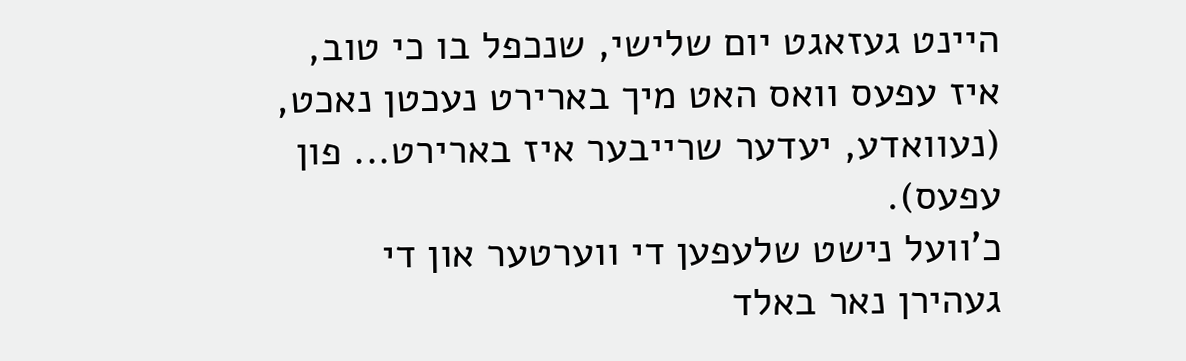היינט געזאגט יום שלישי, שנכפל בו כי טוב, איז עפעס וואס האט מיך בארירט נעכטן נאכט, (נעוואדע, יעדער שרייבער איז בארירט... פון עפעס).
כ'וועל נישט שלעפען די ווערטער און די געהירן נאר באלד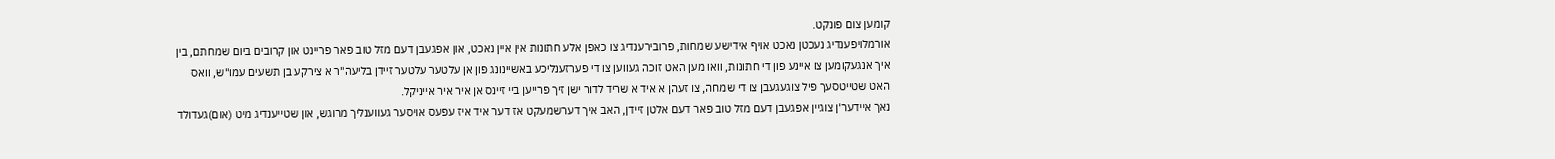קומען צום פונקט.
אורמלויפענדיג נעכטן נאכט אויף אידישע שמחות, פרובירענדיג צו כאפן אלע חתונות אין איין נאכט, און אפגעבן דעם מזל טוב פאר פריינט און קרובים ביום שמחתם, בין איך אנגעקומען צו איינע פון די חתונות, וואו מען האט זוכה געווען צו די פערזענליכע באשיינונג פון אן עלטער עלטער זיידן בליעה"ר א צירקע בן תשעים עמו"ש, וואס האט שטייטסעך פיל צוגעגעבן צו די שמחה, צו זעהן א איד א שריד לדור ישן זיך פרייען ביי זיינס אן איר איר אייניקל.
נאך איידער'ן צוגיין אפגעבן דעם מזל טוב פאר דעם אלטן זיידן, האב איך דערשמעקט אז דער איד איז עפעס אויסער געווענליך מרוגש, און שטייענדיג מיט (אום)געדולד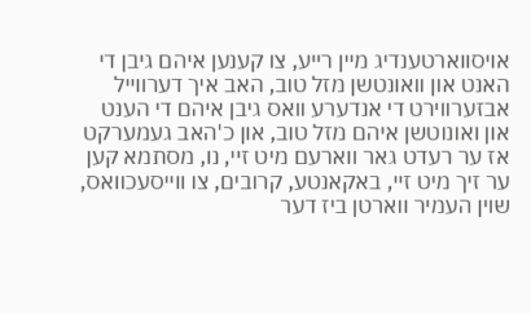אויסווארטענדיג מיין רייע, צו קענען איהם גיבן די האנט און וואונטשן מזל טוב, האב איך דערווייל אבזערווירט די אנדערע וואס גיבן איהם די הענט און ואונוטשן איהם מזל טוב, און כ'האב געמערקט אז ער רעדט גאר ווארעם מיט זיי, נו, מסתמא קען ער זיך מיט זיי, באקאנטע, קרובים, צו ווייסעכוואס, שוין העמיר ווארטן ביז דער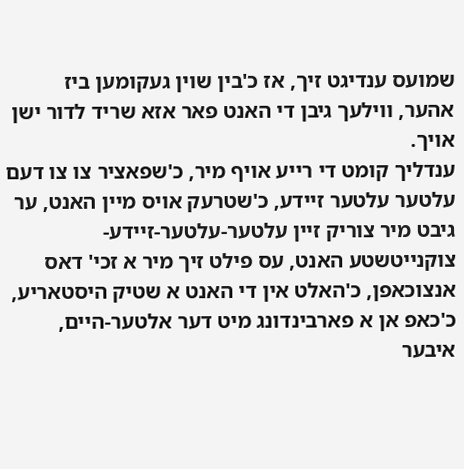שמועס ענדיגט זיך, אז כ'בין שוין געקומען ביז אהער, ווילעך גיבן די האנט פאר אזא שריד לדור ישן אויך.
ענדליך קומט די רייע אויף מיר, כ'שפאציר צו צו דעם עלטער עלטער זיידע, כ'שטרעק אויס מיין האנט, ער גיבט מיר צוריק זיין עלטער-עלטער-זיידע-צוקנייטשטע האנט, עס פילט זיך מיר א זכי' דאס אנצוכאפן, כ'האלט אין די האנט א שטיק היסטאריע, כ'כאפ אן א פארבינדונג מיט דער אלטער-היים, איבער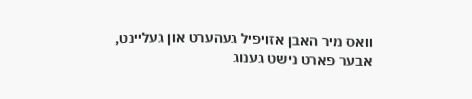וואס מיר האבן אזויפיל געהערט און געליינט, אבער פארט נישט גענוג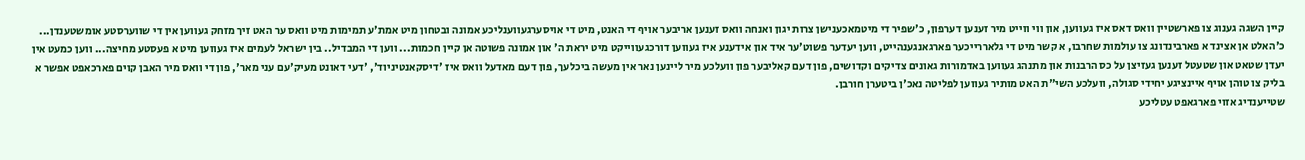קיין השגה גענוג צו פארשטיין וואס דאס איז געווען, און ווי ווייט מיר זענען דערפון, כ'שפיר די מיטמאכענישן צרות יגון ואנחה וואס זענען אריבער אויף די האנט, מיט די אויסערגעווענליכע אמונה ובטחון מיט אמת'ע תמימות מיט וואס ער האט זיך מזחק געווען אין די שווערסטע אומשטענדן...
כ'האלט אן אצינד א פארבינדונג צו עולמות שחרבו, א קשר מיט די גלאררייכער פארגאנגענהייט, ווען יעדער פשוט'ער איד און אידענע איז געווען דורכגעווייקט מיט יראת ה' און אמונה פשוטה אן קיין חכמות... ווען די המבדיל.. בין ישראל לעמים איז געווען מיט א פעסטע מחיצה... ווען כמעט אין יעדן שטאט און שטעטל זענען געזיצן על כס הרבנות און מתנהג געווען באדמורות גאונים צדיקים וקדושים, פון דעם קאליבער פון וועלכע מיר ליינען נאר אין מעשה ביכלעך, פון דעם מאדעל וואס איז 'דיסקאנטיניוד', 'דעי דאונט מעיק'עם עני מאר', פון די וואס מיר האבן קוים פארכאפט אפשר א בליק צו טוהן אויף איינציגע יחידי סגולה, וועלכע השי"ת האט מותיר געווען לפליטה נאכ'ן ביטערן חורבן.
שטייענדיג אזוי פארגאפט עטליכע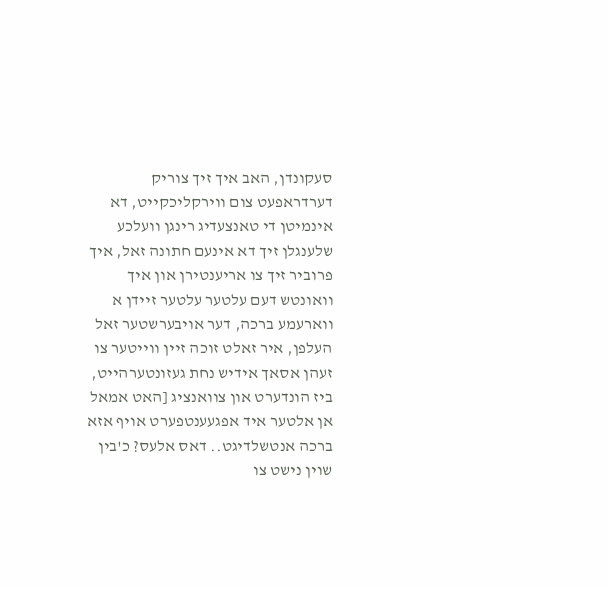סעקונדן, האב איך זיך צוריק דערדראפעט צום ווירקליכקייט, דא אינמיטן די טאנצעדיג רינגן וועלכע שלענגלן זיך דא אינעם חתונה זאל, איך פרוביר זיך צו אריענטירן און איך וואונטש דעם עלטער עלטער זיידן א ווארעמע ברכה, דער אויבערשטער זאל העלפן, איר זאלט זוכה זיין ווייטער צו זעהן אסאך אידיש נחת געזונטערהייט, ביז הונדערט און צוואנציג [האט אמאל אן אלטער איד אפגעענטפערט אויף אזא ברכה אנטשלדיגט.. דאס אלעס? כ'בין שוין נישט צו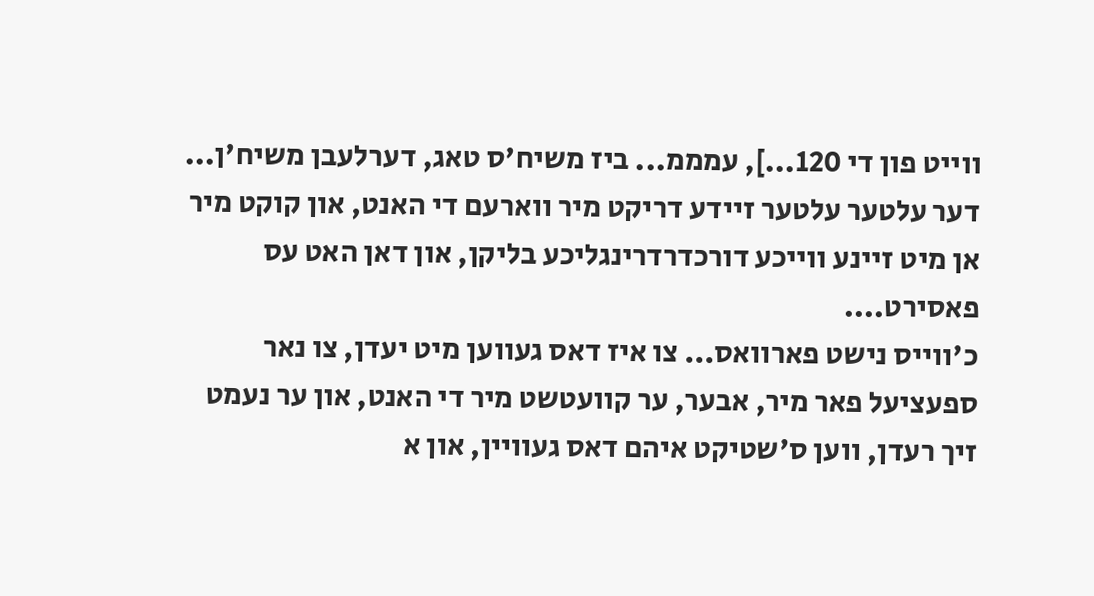ווייט פון די 120...], עמממ... ביז משיח'ס טאג, דערלעבן משיח'ן...
דער עלטער עלטער זיידע דריקט מיר ווארעם די האנט, און קוקט מיר אן מיט זיינע ווייכע דורכדרדרינגליכע בליקן, און דאן האט עס פאסירט....
כ'ווייס נישט פארוואס... צו איז דאס געווען מיט יעדן, צו נאר ספעציעל פאר מיר, אבער, ער קוועטשט מיר די האנט, און ער נעמט זיך רעדן, ווען ס'שטיקט איהם דאס געוויין, און א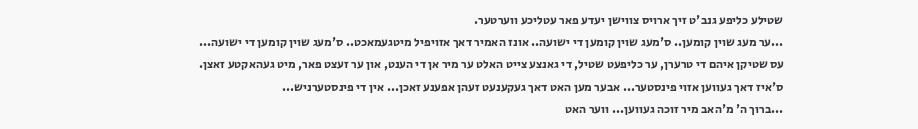שטילע כליפע גנב'ט זיך ארויס צווישן יעדע פאר עטליכע ווערטער.
...ער מעג שוין קומען.. ס'מעג שוין קומען די ישועה.. אונז האמיר דאך אזויפיל מיטגעמאכט.. ס'מעג שוין קומען די ישועה...
עס שטיקן איהם די טרערן, ער כליפעט שטיל, די גאנצע צייט האלט ער מיר אן די הענט, און ער זעצט פאר, מיט געהאקטע זאצן.
ס'איז דאך געווען אזוי פינסטער... אבער מען האט דאך געקענעט זעהן אפענע זאכן... אין די פינסטערניש...
...ברוך ה' מ'האב מיר זוכה געווען... ווער האט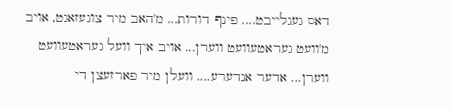דאס געגלייבט.... פינף דורות... מ'האב מיר צוגעזאגט, אויב מ'וועט געראטעוועט ווערן... אויב איך וועל געראטעוועט ווערן... אדער אנדערע.... וועלן מיר פארזעצן די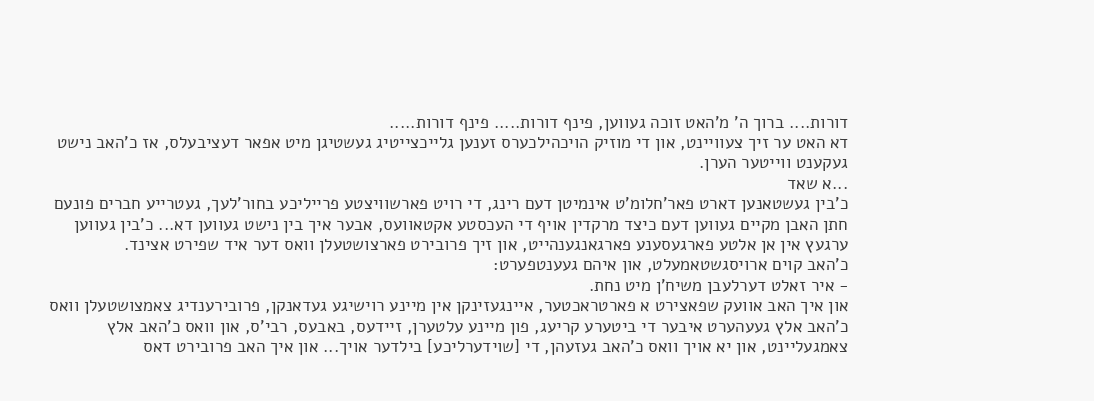דורות.... ברוך ה' מ'האט זוכה געווען, פינף דורות..... פינף דורות.....
דא האט ער זיך צעוויינט, און די מוזיק הויכהילכערס זענען גלייכצייטיג געשטיגן מיט אפאר דעציבעלס, אז כ'האב נישט געקענט ווייטער הערן.
...א שאד
כ'בין געשטאנען דארט פאר'חלומ'ט אינמיטן דעם רינג, די רויט פארשוויצטע פרייליכע בחור'לעך, געטרייע חברים פונעם חתן האבן מקיים געווען דעם כיצד מרקדין אויף די העכסטע אקטאוועס, אבער איך בין נישט געווען דא... כ'בין געווען ערגעץ אין אן אלטע פארגעסענע פארגאנגענהייט, און זיך פרובירט פארצושטעלן וואס דער איד שפירט אצינד.
כ'האב קוים ארויסגשטאמעלט, און איהם געענטפערט:
- איר זאלט דערלעבן משיח'ן מיט נחת.
און איך האב אוועק שפאצירט א פארטראכטער, איינגעזינקן אין מיינע רוישיגע געדאנקן, פרובירענדיג צאמצושטעלן וואס כ'האב אלץ געעהערט איבער די ביטערע קריעג, פון מיינע עלטערן, זיידעס, באבעס, רבי'ס, און וואס כ'האב אלץ צאמגעליינט, און יא אויך וואס כ'האב געזעהן, די [שוידערליכע] בילדער אויך... און איך האב פרובירט דאס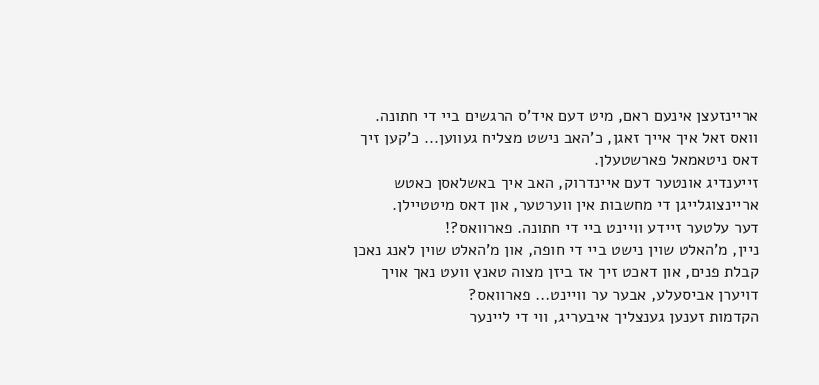אריינזעצן אינעם ראם, מיט דעם איד'ס הרגשים ביי די חתונה.
וואס זאל איך אייך זאגן, כ'האב נישט מצליח געווען... כ'קען זיך דאס ניטאמאל פארשטעלן.
זייענדיג אונטער דעם איינדרוק, האב איך באשלאסן כאטש אריינצוגלייגן די מחשבות אין ווערטער, און דאס מיטטיילן.
דער עלטער זיידע וויינט ביי די חתונה. פארוואס?!
ניין, מ'האלט שוין נישט ביי די חופה, און מ'האלט שוין לאנג נאכן קבלת פנים, און דאכט זיך אז ביזן מצוה טאנץ וועט נאך אויך דויערן אביסעלע, אבער ער וויינט... פארוואס?
הקדמות זענען גענצליך איבעריג, ווי די ליינער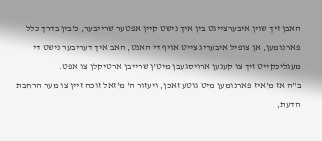האבן זיך שוין איבערצייגט בין איך נישט קיין אפטער שרייבער, כ'בין בדרך כלל פארנומען, אן צופיל איבעריג צייט אויף די האנט, האב איך דעריבער נישט די מעגליכקייט זיך צו קענען ארויסגעבן מיט'ן שרייבן ארטיקלן צו אפט.
ב"ה אז מ'איז פארנומען מיט גוטע זאכן, ויעזור ה' מ'זאל זוכה זיין צו מער הרחבת הדעת,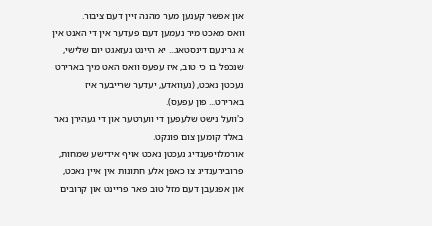און אפשר קענען מער מהנה זיין דעם ציבור.
וואס מאכט מיר נעמען דעם פעדער אין די האנט אין א גרינעם דינסטאג... יא היינט געזאגט יום שלישי, שנכפל בו כי טוב, איז עפעס וואס האט מיך בארירט נעכטן נאכט, (נעוואדע, יעדער שרייבער איז בארירט... פון עפעס).
כ'וועל נישט שלעפען די ווערטער און די געהירן נאר באלד קומען צום פונקט.
אורמלויפענדיג נעכטן נאכט אויף אידישע שמחות, פרובירענדיג צו כאפן אלע חתונות אין איין נאכט, און אפגעבן דעם מזל טוב פאר פריינט און קרובים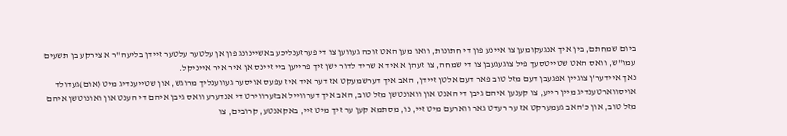ביום שמחתם, בין איך אנגעקומען צו איינע פון די חתונות, וואו מען האט זוכה געווען צו די פערזענליכע באשיינונג פון אן עלטער עלטער זיידן בליעה"ר א צירקע בן תשעים עמו"ש, וואס האט שטייטסעך פיל צוגעגעבן צו די שמחה, צו זעהן א איד א שריד לדור ישן זיך פרייען ביי זיינס אן איר איר אייניקל.
נאך איידער'ן צוגיין אפגעבן דעם מזל טוב פאר דעם אלטן זיידן, האב איך דערשמעקט אז דער איד איז עפעס אויסער געווענליך מרוגש, און שטייענדיג מיט (אום)געדולד אויסווארטענדיג מיין רייע, צו קענען איהם גיבן די האנט און וואונטשן מזל טוב, האב איך דערווייל אבזערווירט די אנדערע וואס גיבן איהם די הענט און ואונוטשן איהם מזל טוב, און כ'האב געמערקט אז ער רעדט גאר ווארעם מיט זיי, נו, מסתמא קען ער זיך מיט זיי, באקאנטע, קרובים, צו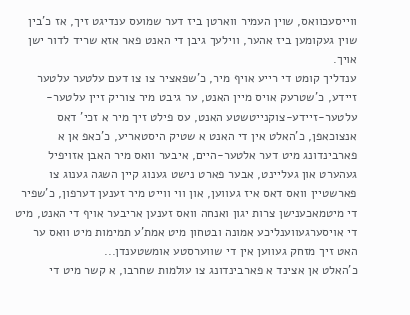ווייסעכוואס, שוין העמיר ווארטן ביז דער שמועס ענדיגט זיך, אז כ'בין שוין געקומען ביז אהער, ווילעך גיבן די האנט פאר אזא שריד לדור ישן אויך.
ענדליך קומט די רייע אויף מיר, כ'שפאציר צו צו דעם עלטער עלטער זיידע, כ'שטרעק אויס מיין האנט, ער גיבט מיר צוריק זיין עלטער-עלטער-זיידע-צוקנייטשטע האנט, עס פילט זיך מיר א זכי' דאס אנצוכאפן, כ'האלט אין די האנט א שטיק היסטאריע, כ'כאפ אן א פארבינדונג מיט דער אלטער-היים, איבער וואס מיר האבן אזויפיל געהערט און געליינט, אבער פארט נישט גענוג קיין השגה גענוג צו פארשטיין וואס דאס איז געווען, און ווי ווייט מיר זענען דערפון, כ'שפיר די מיטמאכענישן צרות יגון ואנחה וואס זענען אריבער אויף די האנט, מיט די אויסערגעווענליכע אמונה ובטחון מיט אמת'ע תמימות מיט וואס ער האט זיך מזחק געווען אין די שווערסטע אומשטענדן...
כ'האלט אן אצינד א פארבינדונג צו עולמות שחרבו, א קשר מיט די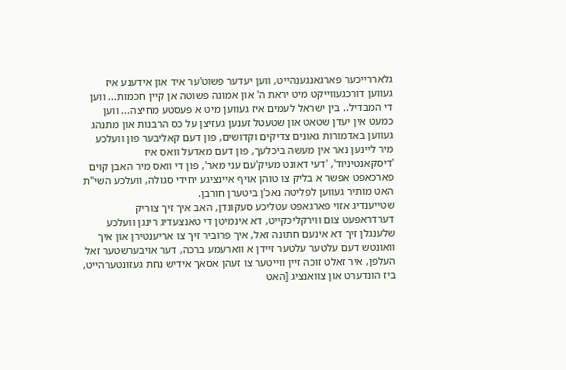גלאררייכער פארגאנגענהייט, ווען יעדער פשוט'ער איד און אידענע איז געווען דורכגעווייקט מיט יראת ה' און אמונה פשוטה אן קיין חכמות... ווען די המבדיל.. בין ישראל לעמים איז געווען מיט א פעסטע מחיצה... ווען כמעט אין יעדן שטאט און שטעטל זענען געזיצן על כס הרבנות און מתנהג געווען באדמורות גאונים צדיקים וקדושים, פון דעם קאליבער פון וועלכע מיר ליינען נאר אין מעשה ביכלעך, פון דעם מאדעל וואס איז 'דיסקאנטיניוד', 'דעי דאונט מעיק'עם עני מאר', פון די וואס מיר האבן קוים פארכאפט אפשר א בליק צו טוהן אויף איינציגע יחידי סגולה, וועלכע השי"ת האט מותיר געווען לפליטה נאכ'ן ביטערן חורבן.
שטייענדיג אזוי פארגאפט עטליכע סעקונדן, האב איך זיך צוריק דערדראפעט צום ווירקליכקייט, דא אינמיטן די טאנצעדיג רינגן וועלכע שלענגלן זיך דא אינעם חתונה זאל, איך פרוביר זיך צו אריענטירן און איך וואונטש דעם עלטער עלטער זיידן א ווארעמע ברכה, דער אויבערשטער זאל העלפן, איר זאלט זוכה זיין ווייטער צו זעהן אסאך אידיש נחת געזונטערהייט, ביז הונדערט און צוואנציג [האט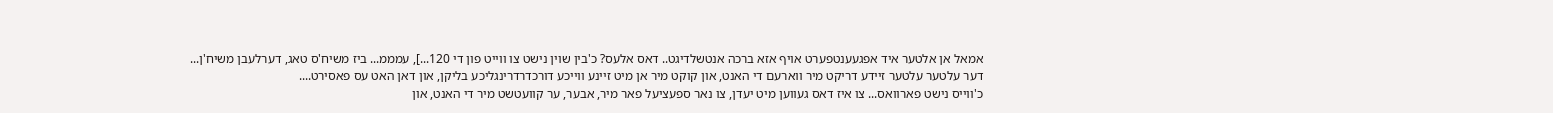אמאל אן אלטער איד אפגעענטפערט אויף אזא ברכה אנטשלדיגט.. דאס אלעס? כ'בין שוין נישט צו ווייט פון די 120...], עמממ... ביז משיח'ס טאג, דערלעבן משיח'ן...
דער עלטער עלטער זיידע דריקט מיר ווארעם די האנט, און קוקט מיר אן מיט זיינע ווייכע דורכדרדרינגליכע בליקן, און דאן האט עס פאסירט....
כ'ווייס נישט פארוואס... צו איז דאס געווען מיט יעדן, צו נאר ספעציעל פאר מיר, אבער, ער קוועטשט מיר די האנט, און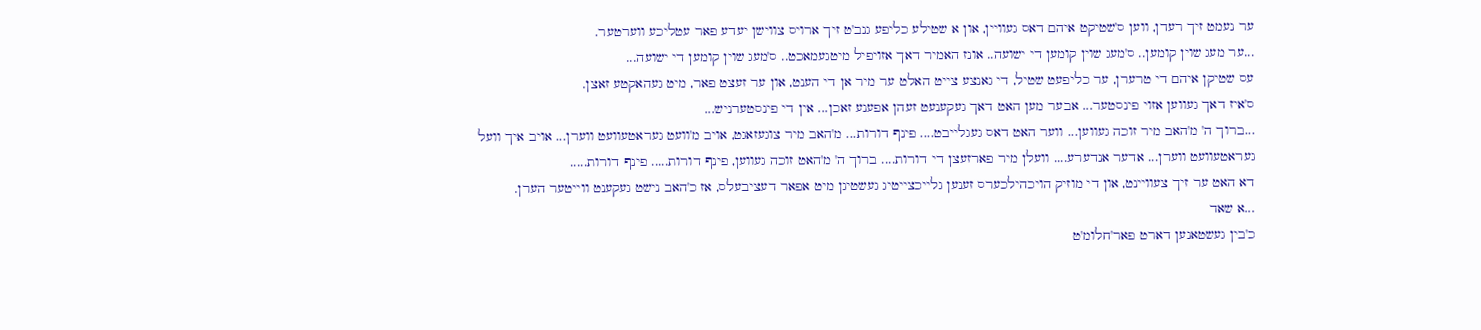ער נעמט זיך רעדן, ווען ס'שטיקט איהם דאס געוויין, און א שטילע כליפע גנב'ט זיך ארויס צווישן יעדע פאר עטליכע ווערטער.
...ער מעג שוין קומען.. ס'מעג שוין קומען די ישועה.. אונז האמיר דאך אזויפיל מיטגעמאכט.. ס'מעג שוין קומען די ישועה...
עס שטיקן איהם די טרערן, ער כליפעט שטיל, די גאנצע צייט האלט ער מיר אן די הענט, און ער זעצט פאר, מיט געהאקטע זאצן.
ס'איז דאך געווען אזוי פינסטער... אבער מען האט דאך געקענעט זעהן אפענע זאכן... אין די פינסטערניש...
...ברוך ה' מ'האב מיר זוכה געווען... ווער האט דאס געגלייבט.... פינף דורות... מ'האב מיר צוגעזאגט, אויב מ'וועט געראטעוועט ווערן... אויב איך וועל געראטעוועט ווערן... אדער אנדערע.... וועלן מיר פארזעצן די דורות.... ברוך ה' מ'האט זוכה געווען, פינף דורות..... פינף דורות.....
דא האט ער זיך צעוויינט, און די מוזיק הויכהילכערס זענען גלייכצייטיג געשטיגן מיט אפאר דעציבעלס, אז כ'האב נישט געקענט ווייטער הערן.
...א שאד
כ'בין געשטאנען דארט פאר'חלומ'ט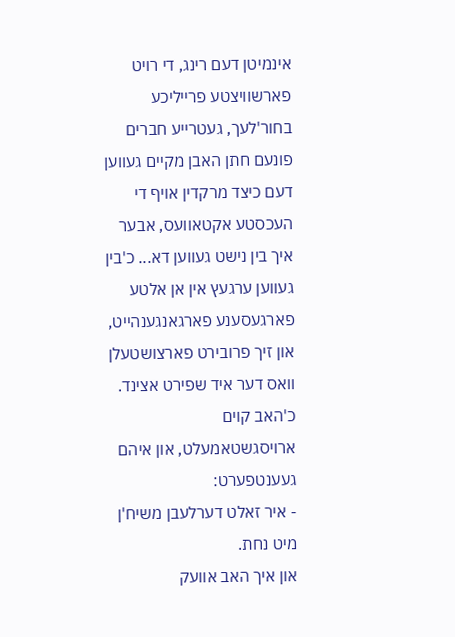אינמיטן דעם רינג, די רויט פארשוויצטע פרייליכע בחור'לעך, געטרייע חברים פונעם חתן האבן מקיים געווען דעם כיצד מרקדין אויף די העכסטע אקטאוועס, אבער איך בין נישט געווען דא... כ'בין געווען ערגעץ אין אן אלטע פארגעסענע פארגאנגענהייט, און זיך פרובירט פארצושטעלן וואס דער איד שפירט אצינד.
כ'האב קוים ארויסגשטאמעלט, און איהם געענטפערט:
- איר זאלט דערלעבן משיח'ן מיט נחת.
און איך האב אוועק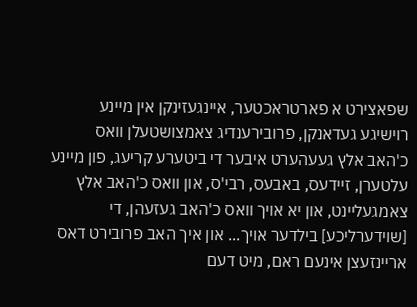שפאצירט א פארטראכטער, איינגעזינקן אין מיינע רוישיגע געדאנקן, פרובירענדיג צאמצושטעלן וואס כ'האב אלץ געעהערט איבער די ביטערע קריעג, פון מיינע עלטערן, זיידעס, באבעס, רבי'ס, און וואס כ'האב אלץ צאמגעליינט, און יא אויך וואס כ'האב געזעהן, די [שוידערליכע] בילדער אויך... און איך האב פרובירט דאס אריינזעצן אינעם ראם, מיט דעם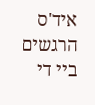איד'ס הרגשים ביי די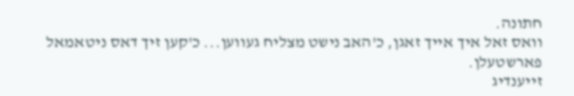חתונה.
וואס זאל איך אייך זאגן, כ'האב נישט מצליח געווען... כ'קען זיך דאס ניטאמאל פארשטעלן.
זייענדיג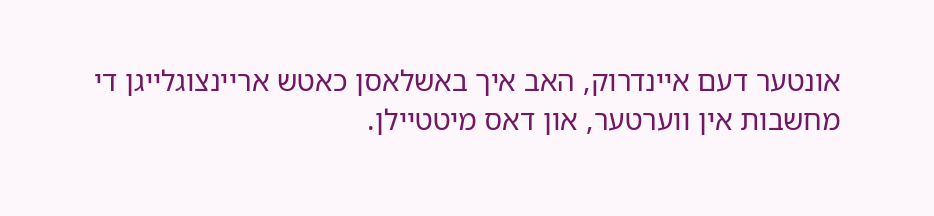אונטער דעם איינדרוק, האב איך באשלאסן כאטש אריינצוגלייגן די מחשבות אין ווערטער, און דאס מיטטיילן.